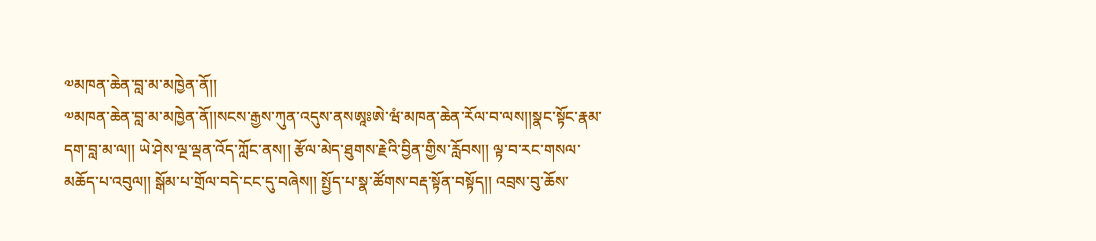༧མཁན་ཆེན་བླ་མ་མཁྱེན་ནོ།།
༧མཁན་ཆེན་བླ་མ་མཁྱེན་ནོ།།སངས་རྒྱས་ཀུན་འདུས་ནསཨཱཿཨེ་ཝཾ་མཁན་ཆེན་རོལ་བ་ལས།།སྣང་སྟོང་རྣམ་དག་བླ་མ་ལ།། ཡེ་ཤེས་ལྔ་ལྡན་འོད་ཀློང་ནས།། རྩོལ་མེད་ཐུགས་རྗེའི་བྱིན་གྱིས་རློབས།། ལྟ་བ་རང་གསལ་མཆོད་པ་འབུལ།། སྒོམ་པ་གྲོལ་བདེ་ངང་དུ་བཞེས།། སྤྱོད་པ་སྣ་ཚོགས་བརྡ་སྟོན་བསྟོད།། འབྲས་བུ་ཆོས་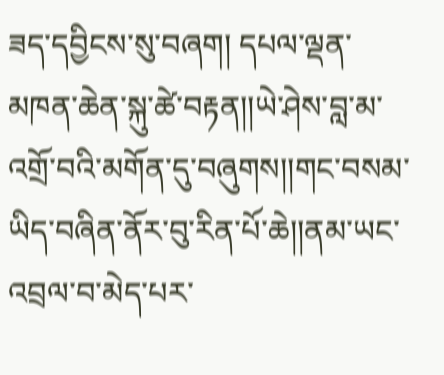ཟད་དབྱིངས་སུ་བཞག། དཔལ་ལྡན་མཁན་ཆེན་སྐུ་ཚེ་བརྟན།།ཡེ་ཤེས་བླ་མ་འགྲོ་བའི་མགོན་དུ་བཞུགས།།གང་བསམ་ཡིད་བཞིན་ནོར་བུ་རིན་པོ་ཆེ།།ནམ་ཡང་འབྲལ་བ་མེད་པར་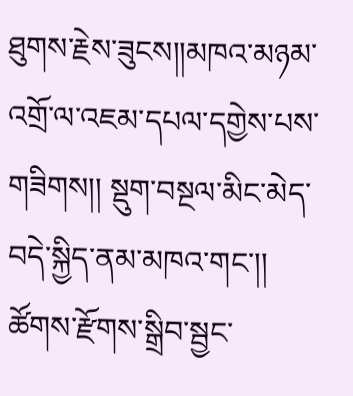ཐུགས་རྗེས་ཟུངས།།མཁའ་མཉམ་འགྲོ་ལ་འཇམ་དཔལ་དགྱེས་པས་གཟིགས།། སྡུག་བསྔལ་མིང་མེད་བདེ་སྐྱིད་ནམ་མཁའ་གང་།། ཚོགས་རྫོགས་སྒྲིབ་སྦྱང་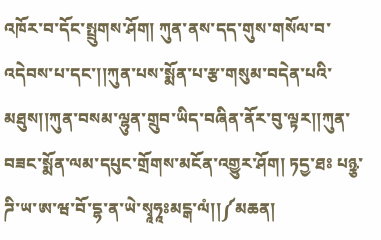འཁོར་བ་དོང་སྤྲུགས་ཤོག། ཀུན་ནས་དད་གུས་གསོལ་བ་འདེབས་པ་དང་།།ཀུན་པས་སྨོན་པ་རྩ་གསུམ་བདེན་པའི་མཐུས།།ཀུན་བསམ་ལྷུན་གྲུབ་ཡིད་བཞིན་ནོར་བུ་ལྟར།།ཀུན་བཟང་སྨོན་ལམ་དཔུང་གྲོགས་མངོན་འགྱུར་ཤོག། ཏདྱ་ཐཿ པཉྩ་ཌི་ཡ་ཨ་ཝ་བོ་དྷ་ན་ཡེ་སྭཱཧཱཿམངྒ་ལཾ།།༼མཆན།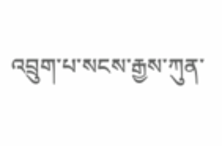འབྲུག་པ་སངས་རྒྱས་ཀུན་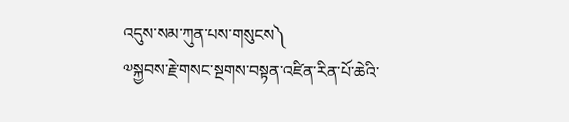འདུས་སམ་ཀུན་པས་གསུངས༽
༧སྐྱབས་རྗེ་གསང་སྔགས་བསྟན་འཛིན་རིན་པོ་ཆེའི་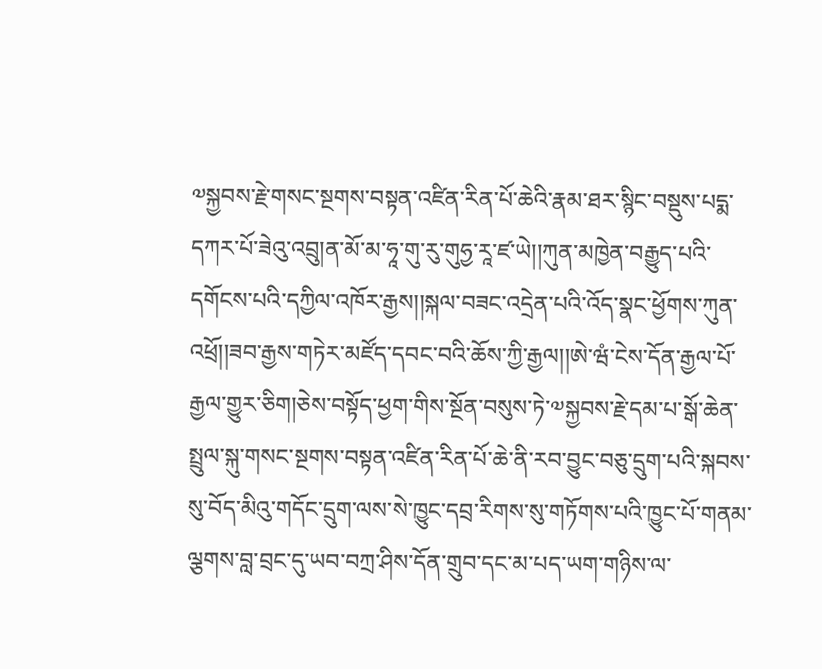༧སྐྱབས་རྗེ་གསང་སྔགས་བསྟན་འཛིན་རིན་པོ་ཆེའི་རྣམ་ཐར་སྙིང་བསྡུས་པདྨ་དཀར་པོ་ཟེའུ་འབྲུ།ན་མོ་མ་ཧཱ་གུ་རུ་གུཧྱ་རཱ་ཛ་ཡེ།།ཀུན་མཁྱེན་བརྒྱུད་པའི་དགོངས་པའི་དཀྱིལ་འཁོར་རྒྱས།།སྐལ་བཟང་འདྲེན་པའི་འོད་སྣང་ཕྱོགས་ཀུན་འཕྲོ།།ཟབ་རྒྱས་གཏེར་མཛོད་དབང་བའི་ཆོས་ཀྱི་རྒྱལ།།ཨེ་ཝཾ་ངེས་དོན་རྒྱལ་པོ་རྒྱལ་གྱུར་ཅིག།ཅེས་བསྟོད་ཕྱག་གིས་སྔོན་བསུས་ཏེ་༧སྐྱབས་རྗེ་དམ་པ་སྒོ་ཆེན་སྤྲུལ་སྐུ་གསང་སྔགས་བསྟན་འཛིན་རིན་པོ་ཆེ་ནི་རབ་བྱུང་བཅུ་དྲུག་པའི་སྐབས་སུ་བོད་མིའུ་གདོང་དྲུག་ལས་སེ་ཁྱུང་དབྲ་རིགས་སུ་གཏོགས་པའི་ཁྱུང་པོ་གནམ་ལྕགས་བླ་བྲང་དུ་ཡབ་བཀྲ་ཤིས་དོན་གྲུབ་དང་མ་པད་ཡག་གཉིས་ལ་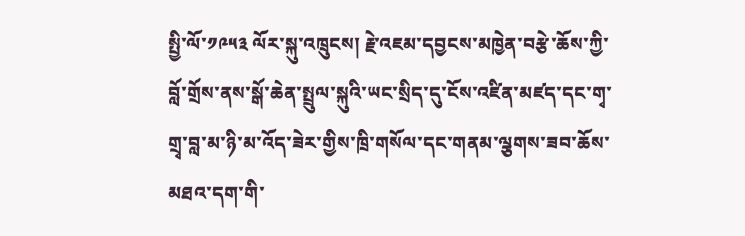སྤྱི་ལོ་༡༩༥༣ ལོར་སྐུ་འཁྲུངས། རྗེ་འཇམ་དབྱངས་མཁྱེན་བརྩེ་ཆོས་ཀྱི་བློ་གྲོས་ནས་སྒོ་ཆེན་སྤྲུལ་སྐུའི་ཡང་སྲིད་དུ་ངོས་འཛིན་མཛད་དང་གྭ་གྲྭ་བླ་མ་ཉི་མ་འོད་ཟེར་གྱིས་ཁྲི་གསོལ་དང་གནམ་ལྕགས་ཟབ་ཆོས་མཐའ་དག་གི་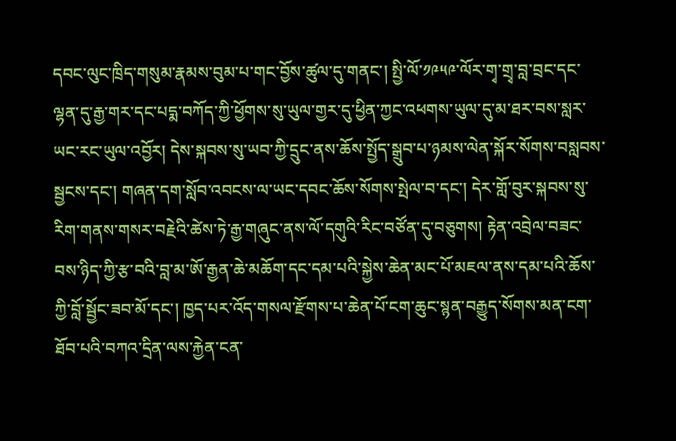དབང་ལུང་ཁྲིད་གསུམ་རྣམས་བུམ་པ་གང་བྱོས་ཚུལ་དུ་གནང་། སྤྱི་ལོ་༡༩༥༩་ལོར་གྭ་གྲྭ་བླ་བྲང་དང་ལྷན་དུ་རྒྱ་གར་དང་པདྨ་བཀོད་ཀྱི་ཕྱོགས་སུ་ཡུལ་གྱར་དུ་ཕྱིན་ཀྱང་འཕགས་ཡུལ་དུ་མ་ཐར་བས་སླར་ཡང་རང་ཡུལ་འབྱོར། དེས་སྐབས་སུ་ཡབ་ཀྱི་དྲུང་ནས་ཆོས་སྤྱོད་སྒྲུབ་པ་ཉམས་ལེན་སྐོར་སོགས་བསླབས་སྦྱངས་དང་། གཞན་དག་སློབ་འབངས་ལ་ཡང་དབང་ཆོས་སོགས་སྤེལ་བ་དང་། དེར་གློ་བུར་སྐབས་སུ་རིག་གནས་གསར་བརྗེའི་ཚེས་ཏེ་རྒྱ་གཞུང་ནས་ལོ་དགུའི་རིང་བཙོན་དུ་བཅུགས། རྟེན་འབྲེལ་བཟང་བས་ཉིད་ཀྱི་རྩ་བའི་བླ་མ་ཨོ་རྒྱན་ཆེ་མཆོག་དང་དམ་པའི་སྐྱེས་ཆེན་མང་པོ་མཇལ་ནས་དམ་པའི་ཆོས་ཀྱི་བློ་སྦྱོང་ཟབ་མོ་དང་། ཁྱད་པར་འོད་གསལ་རྫོགས་པ་ཆེན་པོ་ངག་ཆུང་སྙན་བརྒྱུད་སོགས་མན་ངག་ཐོབ་པའི་བཀའ་དྲིན་ལས་རྐྱེན་ངན་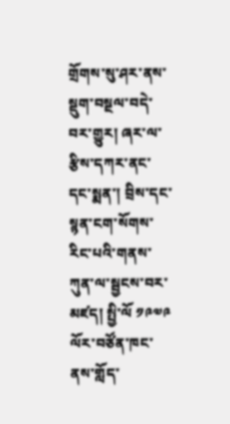གྲོགས་སུ་ཤར་ནས་སྡུག་བསྔལ་བདེ་བར་གྱུར། ཞར་ལ་རྩིས་དཀར་ནང་དང་སྨན་། བྲིས་དང་སྙན་ངག་སོགས་རིང་པའི་གནས་ཀུན་ལ་སྦྱངས་བར་མཛད། སྤྱི་ལོ ༡༩༧༩ ལོར་བཙོན་ཁང་ནས་གློད་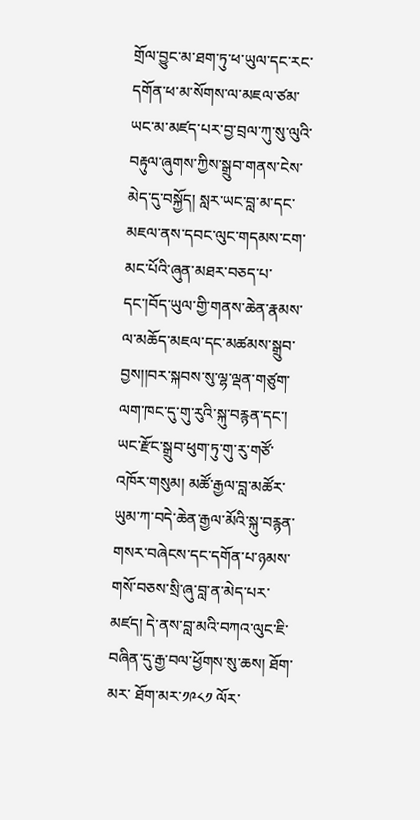གྲོལ་བྱུང་མ་ཐག་ཏུ་ཕ་ཡུལ་དང་རང་དགོན་ཕ་མ་སོགས་ལ་མཇལ་ཙམ་ཡང་མ་མཛད་པར་བྱ་བྲལ་ཀུ་སུ་ལུའི་བརྟུལ་ཞུགས་ཀྱིས་སྒྲུབ་གནས་ངེས་མེད་དུ་བསྐྱོད། སླར་ཡང་བླ་མ་དང་མཇལ་ནས་དབང་ལུང་གདམས་ངག་མང་པོའི་ཞུན་མཐར་བཅད་པ་དང་།བོད་ཡུལ་གྱི་གནས་ཆེན་རྣམས་ལ་མཆོད་མཇལ་དང་མཚམས་སྒྲུབ་བྱས།།བར་སྐབས་སུ་ལྷ་ལྡན་གཙུག་ལག་ཁང་དུ་གུ་རུའི་སྐུ་བརྙན་དང་། ཡང་རྫོང་སྒྲུབ་ཕུག་ཏུ་གུ་རུ་གཙོ་འཁོར་གསུམ། མཚོ་རྒྱལ་བླ་མཚོར་ཡུམ་ཀ་བདེ་ཆེན་རྒྱལ་མོའི་སྐུ་བརྙན་གསར་བཞེངས་དང་དགོན་པ་ཉམས་གསོ་བཅས་སྲི་ཞུ་བླ་ན་མེད་པར་མཛད། དེ་ནས་བླ་མའི་བཀའ་ལུང་ཇི་བཞིན་དུ་རྒྱ་བལ་ཕྱོགས་སུ་ཆས། ཐོག་མར་ ཐོག་མར་༡༩༨༡ ལོར་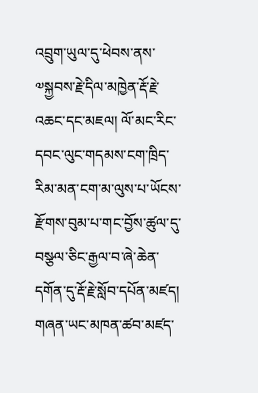འབྲུག་ཡུལ་དུ་ཕེབས་ནས་༧སྐྱབས་རྗེ་དིལ་མཁྱེན་རྡོ་རྗེ་འཆང་དང་མཇལ། ལོ་མང་རིང་དབང་ལུང་གདམས་ངག་ཁྲིད་རིམ་མན་ངག་མ་ལུས་པ་ཡོངས་རྫོགས་བུམ་པ་གང་བྱོས་ཚུལ་དུ་བསྩལ་ཅིང་རྒྱལ་བ་ཞེ་ཆེན་དགོན་དུ་རྡོ་རྗེ་སློབ་དཔོན་མཛད། གཞན་ཡང་མཁན་ཚབ་མཛད་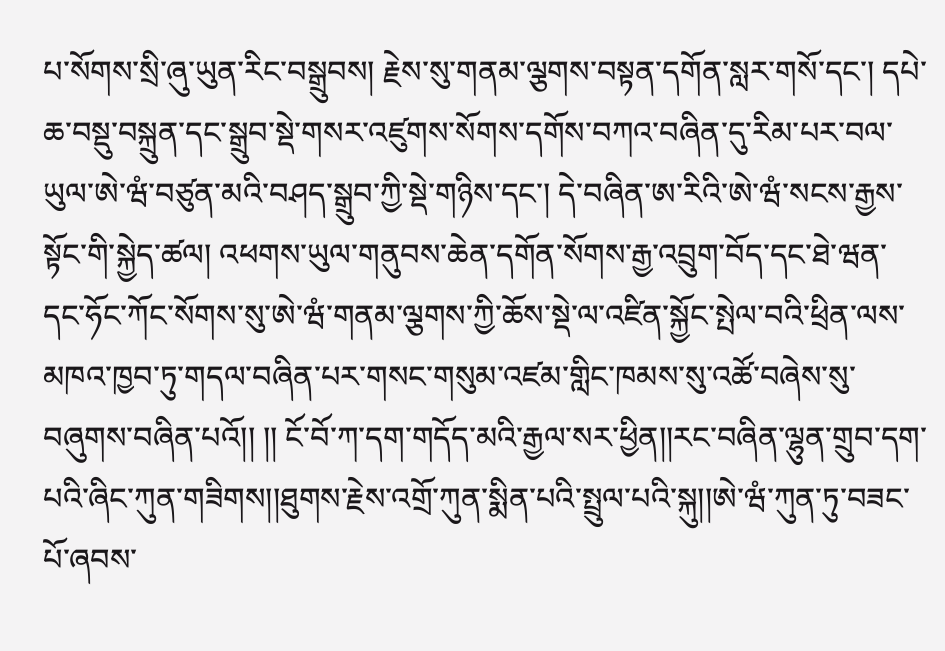པ་སོགས་སྲི་ཞུ་ཡུན་རིང་བསྒྲུབས། རྗེས་སུ་གནམ་ལྕགས་བསྟན་དགོན་སླར་གསོ་དང་། དཔེ་ཆ་བསྡུ་བསྐྲུན་དང་སྒྲུབ་སྡེ་གསར་འཛུགས་སོགས་དགོས་བཀའ་བཞིན་དུ་རིམ་པར་བལ་ཡུལ་ཨེ་ཝཾ་བཙུན་མའི་བཤད་སྒྲུབ་ཀྱི་སྡེ་གཉིས་དང་། དེ་བཞིན་ཨ་རིའི་ཨེ་ཝཾ་སངས་རྒྱས་སྟོང་གི་སྐྱེད་ཚལ། འཕགས་ཡུལ་གནུབས་ཆེན་དགོན་སོགས་རྒྱ་འབྲུག་བོད་དང་ཐེ་ཝན་དང་ཧོང་ཀོང་སོགས་སུ་ཨེ་ཝཾ་གནམ་ལྕགས་ཀྱི་ཆོས་སྡེ་ལ་འཛིན་སྐྱོང་སྤེལ་བའི་ཕྲིན་ལས་མཁའ་ཁྱབ་ཏུ་གདལ་བཞིན་པར་གསང་གསུམ་འཛམ་གླིང་ཁམས་སུ་འཚོ་བཞེས་སུ་བཞུགས་བཞིན་པའོ།། །། ངོ་བོ་ཀ་དག་གདོད་མའི་རྒྱལ་སར་ཕྱིན།།རང་བཞིན་ལྷུན་གྲུབ་དག་པའི་ཞིང་ཀུན་གཟིགས།།ཐུགས་རྗེས་འགྲོ་ཀུན་སྨིན་པའི་སྤྲུལ་པའི་སྐུ།།ཨེ་ཝཾ་ཀུན་ཏུ་བཟང་པོ་ཞབས་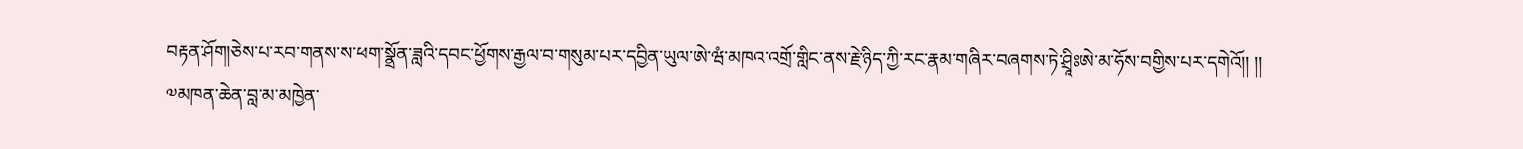བརྟན་ཤོག།ཅེས་པ་རབ་གནས་ས་ཕག་སྣྲོན་ཟླའི་དབང་ཕྱོགས་རྒྱལ་བ་གསུམ་པར་དབྱིན་ཡུལ་ཨེ་ཝཾ་མཁའ་འགྲོ་གླིང་ནས་རྗེ་ཉིད་ཀྱི་རང་རྣམ་གཞིར་བཞགས་ཏེ་ཤྲཱིཿཨེ་མ་ཧོས་བགྱིས་པར་དགེའོ།། །།
༧མཁན་ཆེན་བླ་མ་མཁྱེན་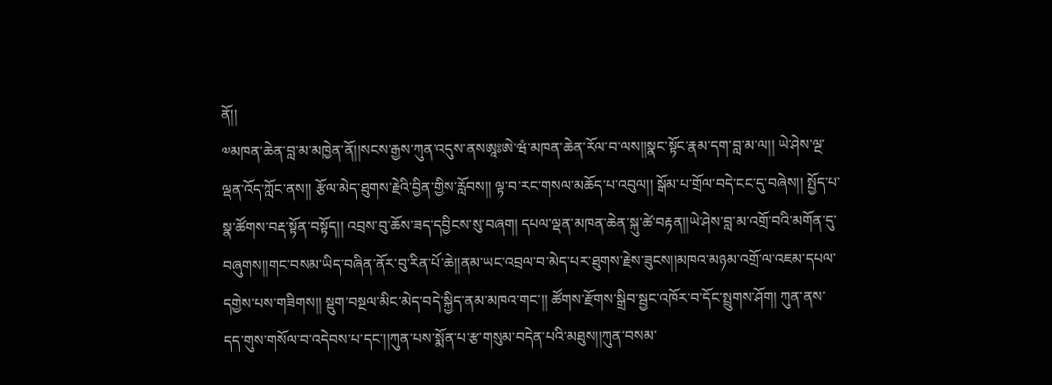ནོ།།
༧མཁན་ཆེན་བླ་མ་མཁྱེན་ནོ།།སངས་རྒྱས་ཀུན་འདུས་ནསཨཱཿཨེ་ཝཾ་མཁན་ཆེན་རོལ་བ་ལས།།སྣང་སྟོང་རྣམ་དག་བླ་མ་ལ།། ཡེ་ཤེས་ལྔ་ལྡན་འོད་ཀློང་ནས།། རྩོལ་མེད་ཐུགས་རྗེའི་བྱིན་གྱིས་རློབས།། ལྟ་བ་རང་གསལ་མཆོད་པ་འབུལ།། སྒོམ་པ་གྲོལ་བདེ་ངང་དུ་བཞེས།། སྤྱོད་པ་སྣ་ཚོགས་བརྡ་སྟོན་བསྟོད།། འབྲས་བུ་ཆོས་ཟད་དབྱིངས་སུ་བཞག། དཔལ་ལྡན་མཁན་ཆེན་སྐུ་ཚེ་བརྟན།།ཡེ་ཤེས་བླ་མ་འགྲོ་བའི་མགོན་དུ་བཞུགས།།གང་བསམ་ཡིད་བཞིན་ནོར་བུ་རིན་པོ་ཆེ།།ནམ་ཡང་འབྲལ་བ་མེད་པར་ཐུགས་རྗེས་ཟུངས།།མཁའ་མཉམ་འགྲོ་ལ་འཇམ་དཔལ་དགྱེས་པས་གཟིགས།། སྡུག་བསྔལ་མིང་མེད་བདེ་སྐྱིད་ནམ་མཁའ་གང་།། ཚོགས་རྫོགས་སྒྲིབ་སྦྱང་འཁོར་བ་དོང་སྤྲུགས་ཤོག། ཀུན་ནས་དད་གུས་གསོལ་བ་འདེབས་པ་དང་།།ཀུན་པས་སྨོན་པ་རྩ་གསུམ་བདེན་པའི་མཐུས།།ཀུན་བསམ་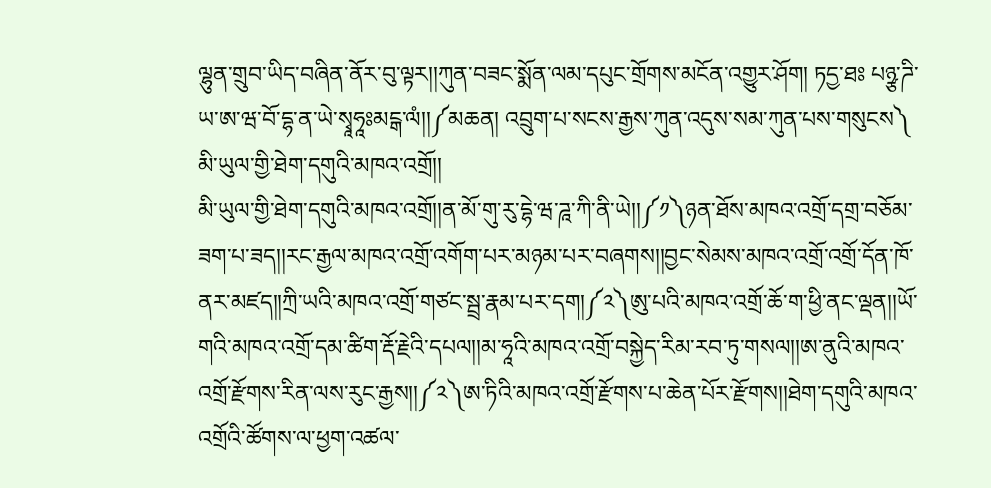ལྷུན་གྲུབ་ཡིད་བཞིན་ནོར་བུ་ལྟར།།ཀུན་བཟང་སྨོན་ལམ་དཔུང་གྲོགས་མངོན་འགྱུར་ཤོག། ཏདྱ་ཐཿ པཉྩ་ཌི་ཡ་ཨ་ཝ་བོ་དྷ་ན་ཡེ་སྭཱཧཱཿམངྒ་ལཾ།།༼མཆན། འབྲུག་པ་སངས་རྒྱས་ཀུན་འདུས་སམ་ཀུན་པས་གསུངས༽
མི་ཡུལ་གྱི་ཐེག་དགུའི་མཁའ་འགྲོ།།
མི་ཡུལ་གྱི་ཐེག་དགུའི་མཁའ་འགྲོ།།ན་མོ་གུ་རུ་དྷེ་ཝ་ཌཱ་ཀི་ནི་ཡེ།།༼༡༽ཉན་ཐོས་མཁའ་འགྲོ་དགྲ་བཅོམ་ཟག་པ་ཟད།།རང་རྒྱལ་མཁའ་འགྲོ་འགོག་པར་མཉམ་པར་བཞགས།།བྱང་སེམས་མཁའ་འགྲོ་འགྲོ་དོན་ཁོ་ནར་མཛད།།ཀྲི་ཡའི་མཁའ་འགྲོ་གཙང་སྦྲ་རྣམ་པར་དག།༼༢༽ཨུ་པའི་མཁའ་འགྲོ་ཆོ་ག་ཕྱི་ནང་ལྡན།།ཡོ་གའི་མཁའ་འགྲོ་དམ་ཚིག་རྡོ་རྗེའི་དཔལ།།མ་ཧཱའི་མཁའ་འགྲོ་བསྐྱེད་རིམ་རབ་ཏུ་གསལ།།ཨ་ནུའི་མཁའ་འགྲོ་རྫོགས་རིན་ལས་རུང་རྒྱས།།༼༢༽ཨ་ཏིའི་མཁའ་འགྲོ་རྫོགས་པ་ཆེན་པོར་རྫོགས།།ཐེག་དགུའི་མཁའ་འགྲོའི་ཚོགས་ལ་ཕྱག་འཚལ་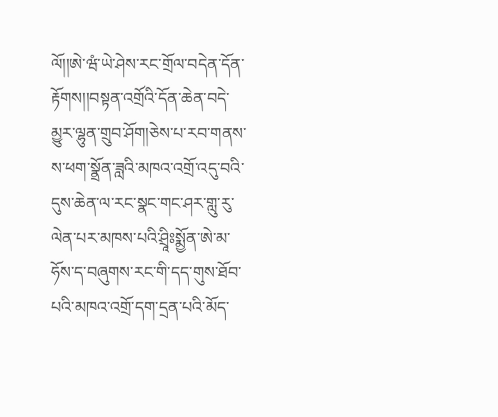ལོ།།ཨེ་ཝཾ་ཡེ་ཤེས་རང་གྲོལ་བདེན་དོན་རྟོགས།།བསྟན་འགྲོའི་དོན་ཆེན་བདེ་མྱུར་ལྷུན་གྲུབ་ཤོག།ཅེས་པ་རབ་གནས་ས་ཕག་སྣྲོན་ཟླའི་མཁའ་འགྲོ་འདུ་བའི་དུས་ཆེན་ལ་རང་སྣང་གང་ཤར་གླུ་རུ་ལེན་པར་མཁས་པའི་ཤྲཱིཿསྨྱོན་ཨེ་མ་ཧོས་ད་བཞུགས་རང་གི་དད་གུས་ཐོབ་པའི་མཁའ་འགྲོ་དག་དྲན་པའི་མོད་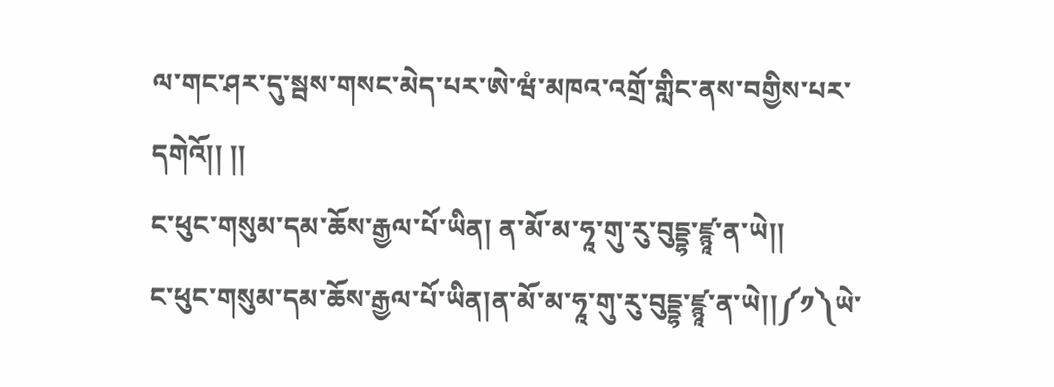ལ་གང་ཤར་དུ་སྦས་གསང་མེད་པར་ཨེ་ཝཾ་མཁའ་འགྲོ་གླིང་ནས་བགྱིས་པར་དགེའོ།། །།
ང་ཕུང་གསུམ་དམ་ཆོས་རྒྱལ་པོ་ཡིན། ན་མོ་མ་ཧཱ་གུ་རུ་བུདྡྷ་ཛྙཱ་ན་ཡེ།།
ང་ཕུང་གསུམ་དམ་ཆོས་རྒྱལ་པོ་ཡིན།ན་མོ་མ་ཧཱ་གུ་རུ་བུདྡྷ་ཛྙཱ་ན་ཡེ།།༼༡༽ཡེ་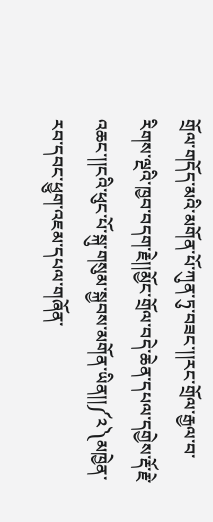གྲོལ་གདོད་མའི་མགོན་པོ་ཀུན་ཏུ་བཟང་།།རང་གྲོལ་རྒྱལ་བ་རིགས་ལྔའི་ཁྱབ་བདག་རྗེ།།མྱོང་གྲོལ་བདེ་ཆེན་དཔལ་དགྱེས་རྡོ་རྗེ་འཆང་།།ངའི་ཕུང་པོ་སྐུ་གསུམ་སྐྱབས་མགོན་ཡིན།།༼༢༽མཁྱེན་རབ་དབང་ཕྱུག་འཇམ་དཔལ་གཞོན་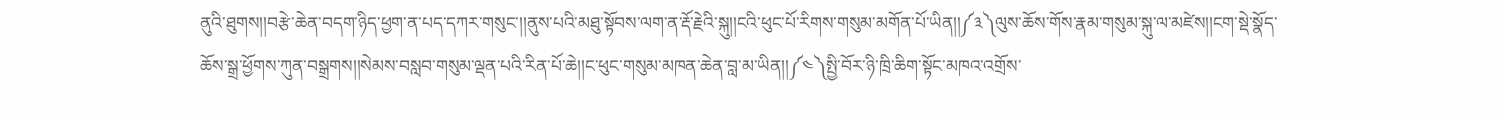ནུའི་ཐུགས།།བརྩེ་ཆེན་བདག་ཉིད་ཕྱག་ན་པད་དཀར་གསུང་།།ནུས་པའི་མཐུ་སྟོབས་ལག་ན་རྡོ་རྗེའི་སྐུ།།ངའི་ཕུང་པོ་རིགས་གསུམ་མགོན་པོ་ཡིན།།༼༣༽ལུས་ཆོས་གོས་རྣམ་གསུམ་སྐུ་ལ་མཛེས།།ངག་སྡེ་སྣོད་ཆོས་སྒྲ་ཕྱོགས་ཀུན་བསྒྲགས།།སེམས་བསླབ་གསུམ་ལྡན་པའི་རིན་པོ་ཆེ།།ང་ཕུང་གསུམ་མཁན་ཆེན་བླ་མ་ཡིན།།༼༤༽སྤྱི་བོར་ཉི་ཁྲི་ཆིག་སྟོང་མཁའ་འགྲོས་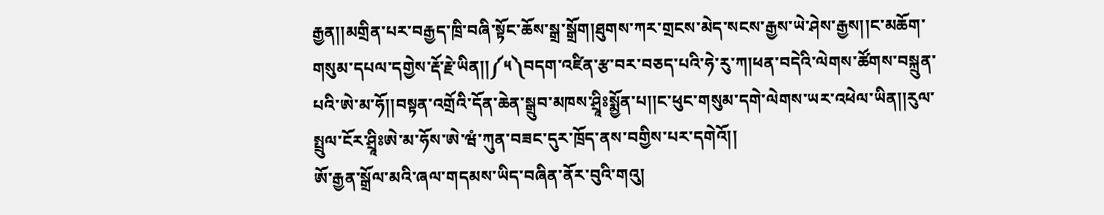རྒྱན།།མགྲིན་པར་བརྒྱད་ཁྲི་བཞི་སྟོང་ཆོས་སྒྲ་སྒྲོག།ཐུགས་ཀར་གྲངས་མེད་སངས་རྒྱས་ཡེ་ཤེས་རྒྱས།།ང་མཆོག་གསུམ་དཔལ་དགྱེས་རྡོ་རྗེ་ཡིན།།༼༥༽བདག་འཛིན་རྩ་བར་བཅད་པའི་ཧེ་རུ་ཀ།ཕན་བདེའི་ལེགས་ཚོགས་བསྐྲུན་པའི་ཨེ་མ་ཧོ།།བསྟན་འགྲོའི་དོན་ཆེན་སྒྲུབ་མཁས་ཤྲཱིཿསྨྱོན་པ།།ང་ཕུང་གསུམ་དགེ་ལེགས་ཡར་འཕེལ་ཡིན།།རུལ་སྤྲུལ་ངོར་ཤྲཱིཿཨེ་མ་ཧོས་ཨེ་ཝཾ་ཀུན་བཟང་དུར་ཁྲོད་ནས་བགྱིས་པར་དགེའོ།།
ཨོ་རྒྱན་སྒྲོལ་མའི་ཞལ་གདམས་ཡིད་བཞིན་ནོར་བུའི་གའུ།